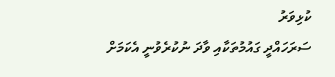ކުޅިވަރު
ސަރަހައްދީ ގައުމުތަކާއި ވާދަ ނުކުރެވުނީ އެކަމަށް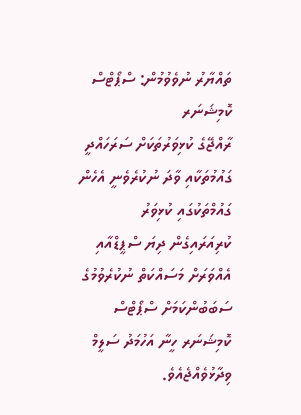ތައްޔާރު ނުވެވުމުން: ސްޕޯޓްސް ކޮމިޝަނަރ
ރާއްޖޭގެ ކުޅިވަރުތަކަށް ސަރަހައްދީ ގައުމުތަކާއި ވާދަ ނުކުރެވެނީ އެހެން ގައުމްތަކުގައި ކުޅިވަރު ކުރިއަރައިގެން ދިޔަ ސްޕީޑްއާއި އެއްވަރަށް މަސައްކަތް ނުކުރެވުމުގެ ސަބަބުންކަމަށް ސްޕޯޓްސް ކޮމިޝަނަރ ހީނާ އަހުމަދު ސަލީމް ވިދާޅުވެއްޖެއެވެ.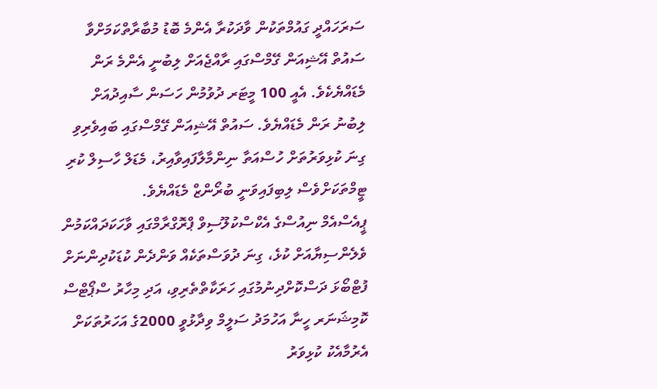ސަރަހައްދީ ގައުމްތަކުން ވާދަކުރާ އެންމެ ބޮޑު މުބާރާތްކަމަށްވާ ސައުތް އޭޝިއަން ގޭމްސްގައި ރާއްޖެއަށް ލިބުނީ އެންމެ ރަން މެޑައްޔެކެވެ. އެއީ 100 މީޓަރ ދުވުމުން ހަސަން ސާއިދުއަށް ލިބުނު ރަން މެޑައްޔެވެ. ސައުތް އޭޝިއަން ގޭމްސްގައި ބައިވެރިވި ގިނަ ކުޅިވަރުތަށް ހުސްއަތާ ނިންމާލާފައިވާއިރު، މެޑަލް ހާސިލް ކުރި ޓީމްތަކަށްވެސް ލިބިފައިވަނީ ބުރޯންޒް މެޑައްޔެވެ.
ޕީއެސްއެމް ނިއުސްގެ އެކްސްކުލޫސިވް ޕްރޮގްރާމްގައި ވާހަކަދައްކަމުން ވެލެންސިޔާއަށް ކުޅެ، ގިނަ ދުވަސްތަކެއް ވަންދެން ކުޑަކުދިންނަށް ފުޓްބޯޅަ ދަސްކޮށްދިނުމުގައި ހަރަކާތްތެރިވި، އަދި މިހާރު ސްޕޯޓްސް ކޮމިޝަނަރ ހީނާ އަހުމަދު ސަލީމް ވިދާޅުވީ 2000ގެ އަހަރުތަކަށް އެރުމާއެކު ކުޅިވަރު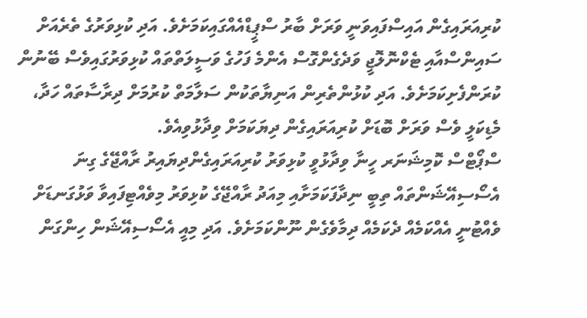ކުރިއަރައިގެން އައިސްފައިވަނީ ވަރަށް ބާރު ސްޕީޑްއެއްގައިކަމަށެވެ. އަދި ކުޅިވަރުގެ ތެރެއަށް ސައިންސްއާއި ޓެކްނޮލޮޖީ ވަދެގެންގޮސް އެންމެ ފަހުގެ ވަސީލަތްތައް ކުޅިވަރުގައިވެސް ބޭނުން ކުރަންފެށިކަމަށެވެ. އަދި ކުޅުންތެރިން އަނިޔާތަކުން ސަލާމަތް ކުރުމަށް ދިރާސާތައް ހަދާ، މެޑިކަލީ ވެސް ވަރަށް ބޮޑަށް ކުރިއަރައިގެން ދިޔަކަމަށް ވިދާޅުވިއެވެ.
ސްޕޯޓްސް ކޮމިޝަނަރ ހީނާ ވިދާޅުވީ ކުޅިވަރު ކުރިއަރައިގެންދިޔައިރު ރާއްޖޭގެ ގިނަ އެސޯސިއޭޝަންތައް ތިބީ ނިދާފަކަމަށާއި މިއަދު ރާއްޖޭގެ ކުޅިވަރު މިވެއްޓިފައިވާ ވަޅުގަނޑަށް ވެއްޓުނީ އެއްކަމެއް ދެކަމެއް ދިމާވެގެން ނޫންކަމަށެވެ. އަދި މިއީ އެސޯސިއޭޝަން ހިންގަން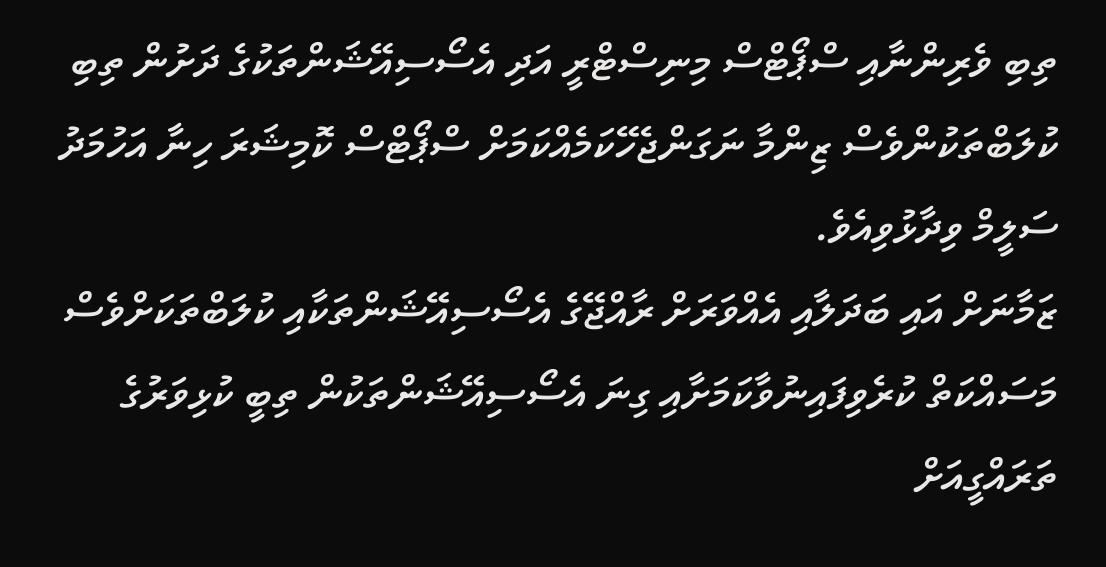ތިބި ވެރިންނާއި ސްޕޯޓްސް މިނިސްޓްރީ އަދި އެސޯސިއޭޝަންތަކުގެ ދަށުން ތިބި ކުލަބްތަކުންވެސް ޒިންމާ ނަގަންޖެހޭކަމެއްކަމަށް ސްޕޯޓްސް ކޮމިޝަރަ ހިނާ އަހުމަދު ސަލީމް ވިދާޅުވިއެވެ.
ޒަމާނަށް އައި ބަދަލާއި އެއްވަރަށް ރާއްޖޭގެ އެސޯސިއޭޝަންތަކާއި ކުލަބްތަކަށްވެސް މަސައްކަތް ކުރެވިފައިނުވާކަމަށާއި ގިނަ އެސޯސިއޭޝަންތަކުން ތިބީ ކުޅިވަރުގެ ތަރައްގީއަށް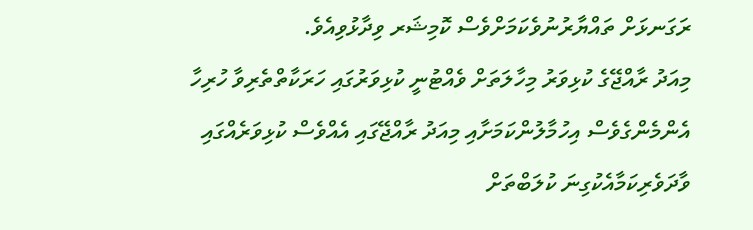ރަގަނޅަށް ތައްޔާރުނުވެކަމަށްވެސް ކޮމިޝަރ ވިދާޅުވިއެވެ.
މިއަދު ރާއްޖޭގެ ކުޅިވަރު މިހާލަތަށް ވެއްޓުނީ ކުޅިވަރުގައި ހަރަކާތްތެރިވާ ހުރިހާ އެންމެންގެވެސް އިހުމާލުންކަމަށާއި މިއަދު ރާއްޖޭގައި އެއްވެސް ކުޅިވަރެއްގައި ވާދަވެރިކަމާއެކުގިނަ ކުލަބްތަށް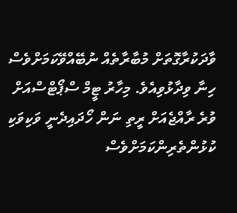ވާދަކުރާގޮތަށް މުބާރާތެއް ނުބޭއްވޭކަމަށްވެސް ހިނާ ވިދާޅުވިއެވެ. މިހާރު ޓީމް ސްޕޯޓްސްއަށް ވުރެ ރާއްޖެއަށް ރީތި ނަން ހޯދައިދެނީ ވަކިވަކި ކުޅުންތެރިންކަމަށްވެސް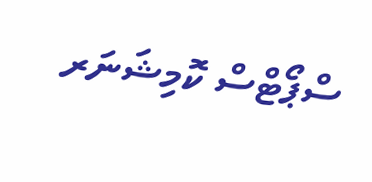ސްޕޯޓްސް ކޮމިޝަނަރ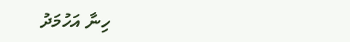ހިނާ އަހުމަދު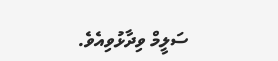ސަލީމް ވިދާޅުވިއެވެ.